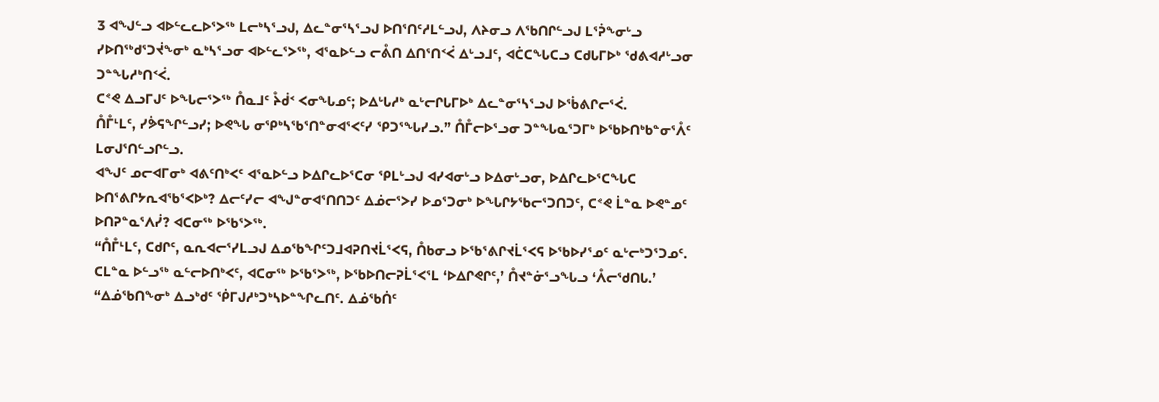3 ᐊᖑᓪᓗ ᐊᐅᓪᓚᓚᐅᕐᐳᖅ ᒪᓕᒃᓴᕐᓗᒍ, ᐃᓚᓐᓂᕐᓴᕐᓗᒍ ᐅᑎᕐᑎᑦᓱᒪᓪᓗᒍ, ᐱᔨᓂᓗ ᐱᖃᑎᒋᓪᓗᒍ ᒪᕐᕉᖕᓂᒡᓗ ᓯᐅᑎᖅᑯᕐᑐᔫᖕᓂᒃ ᓇᒃᓴᕐᓗᓂ ᐊᐅᓪᓚᕐᐳᖅ, ᐊᕐᓇᐅᓪᓗ ᓕᕔᑎ ᐃᑎᕐᑎᑉᐹ ᐃᒡᓗᒧᑦ, ᐊᑖᑕᖓᑕᓗ ᑕᑯᒐᒥᐅᒃ ᖁᕕᐊᓱᒡᓗᓂ ᑐᓐᖓᓱᒃᑎᑉᐹ.
ᑕᕝᕙ ᐃᓗᒥᒍᑦ ᐅᖓᓕᕐᐳᖅ ᑍᓇᒧᑦ ᔧᑰᑉ ᐸᓂᖓᓄᑦ; ᐅᐃᒡᒐᓱᒃ ᓇᒡᓕᒋᒐᒥᐅᒃ ᐃᓚᓐᓂᕐᓴᕐᓗᒍ ᐅᖄᕕᒋᓕᕐᐹ.
ᑍᒤᒻᒪᑦ, ᓯᕘᕋᖏᓪᓗᓯ; ᐅᕙᖓ ᓂᕿᒃᓴᖃᕐᑎᓐᓂᐊᕐᐸᑦᓯ ᕿᑐᕐᖓᓯᓗ.” ᑍᒤᓕᐅᕐᓗᓂ ᑐᓐᖓᓇᕐᑐᒥᒃ ᐅᖃᐅᑎᒃᑲᓐᓂᕐᐰᑦ ᒪᓂᒍᕐᑎᓪᓗᒋᓪᓗ.
ᐊᖑᑦ ᓄᓕᐊᒥᓂᒃ ᐊᕕᑦᑎᒃᐸᑦ ᐊᕐᓇᐅᓪᓗ ᐅᐃᒋᓚᐅᕐᑕᓂ ᕿᒪᒡᓗᒍ ᐊᓯᐊᓂᒡᓗ ᐅᐃᓂᒡᓗᓂ, ᐅᐃᒋᓚᐅᕐᑕᖓᑕ ᐅᑎᕐᕕᒋᔭᕆᐊᖃᕐᐸᐅᒃ? ᐃᓕᑦᓯᓕ ᐊᖑᓐᓂᐊᕐᑎᑎᑐᑦ ᐃᓅᓕᕐᐳᓯ ᐅᓄᕐᑐᓂᒃ ᐅᖓᒋᔭᖃᓕᕐᑐᑎᑐᑦ, ᑕᕝᕙ ᒫᓐᓇ ᐅᕙᓐᓄᑦ ᐅᑎᕈᓐᓇᕐᐱᓰ? ᐊᑕᓂᖅ ᐅᖃᕐᐳᖅ.
“ᑍᒤᒻᒪᑦ, ᑕᑯᒋᑦ, ᓇᕆᐊᓕᕐᓯᒪᓗᒍ ᐃᓄᖃᖏᑦᑐᒧᐊᕈᑎᔪᒫᕐᐸᕋ, ᑍᑲᓂᓗ ᐅᖃᕐᕕᒋᔪᒫᕐᐸᕋ ᐅᖃᐅᓯᕐᓄᑦ ᓇᒡᓕᒃᑐᕐᑐᓄᑦ.
ᑕᒪᓐᓇ ᐅᓪᓗᖅ ᓇᓪᓕᐅᑎᒃᐸᑦ, ᐊᑕᓂᖅ ᐅᖃᕐᐳᖅ, ᐅᖃᐅᑎᓕᕈᒫᕐᐸᕐᒪ ‘ᐅᐃᒋᕙᒋᑦ,’ ᑍᔪᓐᓃᕐᓗᖓᓗ ‘ᐰᓕᖁᑎᒐ.’
“ᐃᓅᖃᑎᖕᓂᒃ ᐃᓗᒃᑯᑦ ᖀᒥᒍᓱᒃᑐᒃᓴᐅᓐᖏᓚᑎᑦ. ᐃᓅᖃᑏᑦ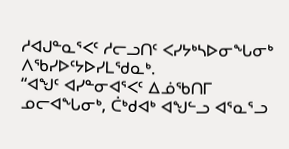ᓱᐊᒍᓐᓇᕐᐸᑦ ᓱᓕᓗᑎᑦ ᐸᓯᔭᒃᓴᐅᓂᖓᓂᒃ ᐱᖃᓯᐅᑦᔭᐅᓯᒪᖁᓇᒃ.
“ᐊᖑᑦ ᐊᓯᓐᓂᐊᕐᐸᑦ ᐃᓅᖃᑎᒥ ᓄᓕᐊᖓᓂᒃ, ᑖᒃᑯᐊᒃ ᐊᖑᓪᓗ ᐊᕐᓇᕐᓗ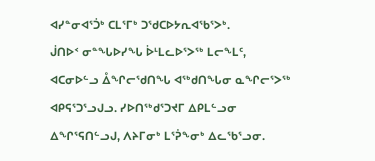ᐊᓯᓐᓂᐊᕐᑑᒃ ᑕᒪᕐᒥᒃ ᑐᖁᑕᐅᔭᕆᐊᖃᕐᐳᒃ.
ᒎᑎᐅᑉ ᓂᓐᖓᐅᓯᖓ ᐆᒻᒪᓚᐅᕐᐳᖅ ᒪᓕᖕᒪᑦ, ᐊᑕᓂᐅᓪᓗ ᐂᖏᓕᖁᑎᖓ ᐊᖅᑯᑎᖓᓂ ᓇᖏᓕᕐᐳᖅ ᐊᑭᕋᕐᑐᕐᓗᒍᓗ. ᓯᐅᑎᖅᑯᕐᑐᔪᒥ ᐃᑭᒪᓪᓗᓂ ᐃᖏᕐᕋᑎᓪᓗᒍ, ᐱᔨᒥᓂᒃ ᒪᕐᕉᖕᓂᒃ ᐃᓚᖃᕐᓗᓂ.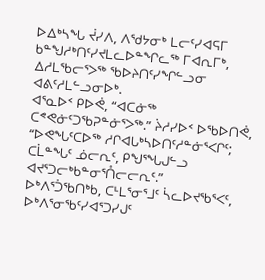ᐅᐃᒃᓴᖓ ᔫᓯᐱ, ᐱᖁᔭᓂᒃ ᒪᓕᑦᓯᐊᕋᒥ ᑲᓐᖑᓱᒃᑎᑦᓯᔪᒪᓚᐅᓐᖏᓚᖅ ᒥᐊᕆᒥᒃ, ᐃᓱᒪᖃᓕᕐᐳᖅ ᖃᐅᔨᑎᑦᓯᖏᓪᓗᓂ ᐊᕕᑦᓱᒪᓪᓗᓂᐅᒃ.
ᐊᕐᓇᐅᑉ ᑭᐅᕚ, “ᐊᑕᓃᖅ ᑕᕝᕙᓃᑦᑐᖃᕈᓐᓃᕐᐳᖅ.” ᔩᓱᓯᐅᑉ ᐅᖃᐅᑎᕚ, “ᐅᕙᖓᑦᑕᐅᖅ ᓱᒋᐊᒐᒃᓴᐅᑎᑦᓱᓐᓃᕐᐸᒋᑦ; ᑕᒫᓐᖓᑦ ᓅᓕᕆᑦ, ᑭᖑᕐᖓᒍᓪᓗ ᐊᔪᕐᑐᓕᒃᑲᓐᓂᕐᑍᓕᓕᕆᑦ.”
ᐅᒃᐱᕐᑑᖃᑎᒃᑲ, ᑕᒻᒪᕐᓂᕐᒧᑦ ᓵᓚᐅᔪᖃᕐᐸᑦ, ᐅᒃᐱᕐᓂᖃᑦᓯᐊᕐᑐᓯᒍᑦ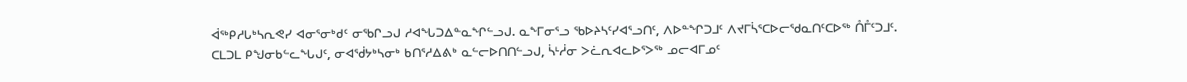ᐋᖅᑭᓱᒐᒃᓴᕆᕙᓯ ᐊᓂᕐᓂᒃᑯᑦ ᓂᖃᒋᓗᒍ ᓱᐊᖓᑐᐃᓐᓇᖏᓪᓗᒍ. ᓇᖕᒥᓂᕐᓗ ᖃᐅᔨᓴᑦᓯᐊᕐᓗᑎᑦ, ᐱᐅᓐᖏᑐᒧᑦ ᐱᔪᒥᓵᕐᑕᐅᓕᖁᓇᑎᑦᑕᐅᖅ ᑍᒤᑦᑐᒧᑦ.
ᑕᒪᑐᒪ ᑭᖑᓂᑲᓪᓚᖓᒍᑦ, ᓂᐊᖂᔭᒃᓴᓂᒃ ᑲᑎᕐᓱᐃᕕᒃ ᓇᓪᓕᐅᑎᑎᓪᓗᒍ, ᓵᒻᓲᓂ ᐳᓛᕆᐊᓚᐅᕐᐳᖅ ᓄᓕᐊᒥᓄᑦ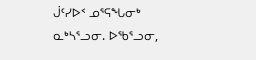ᒎᑦᓯᐅᑉ ᓄᕐᕋᖓᓂᒃ ᓇᒃᓴᕐᓗᓂ. ᐅᖃᕐᓗᓂ,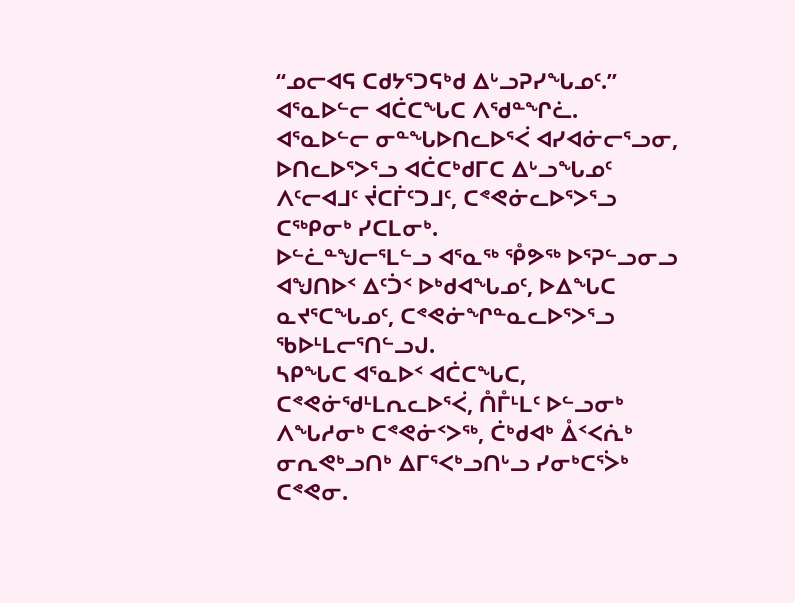“ᓄᓕᐊᕋ ᑕᑯᔭᕐᑐᕋᒃᑯ ᐃᒡᓗᕈᓯᖓᓄᑦ.” ᐊᕐᓇᐅᓪᓕ ᐊᑖᑕᖓᑕ ᐱᖁᓐᖏᓛ.
ᐊᕐᓇᐅᓪᓕ ᓂᓐᖓᐅᑎᓚᐅᕐᐹ ᐊᓯᐊᓃᓕᕐᓗᓂ, ᐅᑎᓚᐅᕐᐳᕐᓗ ᐊᑖᑕᒃᑯᒥᑕ ᐃᒡᓗᖓᓄᑦ ᐱᑦᓕᐊᒧᑦ ᔫᑕᒦᑦᑐᒧᑦ, ᑕᕝᕙᓃᓚᐅᕐᐳᕐᓗ ᑕᖅᑭᓂᒃ ᓯᑕᒪᓂᒃ.
ᐅᓪᓛᓐᖑᓕᕐᒪᓪᓗ ᐊᕐᓇᖅ ᕾᕗᖅ ᐅᕐᕈᓪᓗᓂᓗ ᐊᖑᑎᐅᑉ ᐃᑦᑑᑉ ᐅᒃᑯᐊᖓᓄᑦ, ᐅᐃᖓᑕ ᓇᔪᕐᑕᖓᓄᑦ, ᑕᕝᕙᓃᖏᓐᓇᓚᐅᕐᐳᕐᓗ ᖃᐅᒻᒪᓕᕐᑎᓪᓗᒍ.
ᓴᑭᖓᑕ ᐊᕐᓇᐅᑉ ᐊᑖᑕᖓᑕ, ᑕᕝᕙᓃᖁᒻᒪᕆᓚᐅᕐᐹ, ᑍᒤᒻᒪᑦ ᐅᓪᓗᓂᒃ ᐱᖓᓱᓂᒃ ᑕᕝᕙᓃᑉᐳᖅ, ᑖᒃᑯᐊᒃ ᐂᑉᐸᕇᒃ ᓂᕆᕙᒃᓗᑎᒃ ᐃᒥᕐᐸᒃᓗᑎᒡᓗ ᓯᓂᒃᑕᕐᐴᒃ ᑕᕝᕙᓂ.